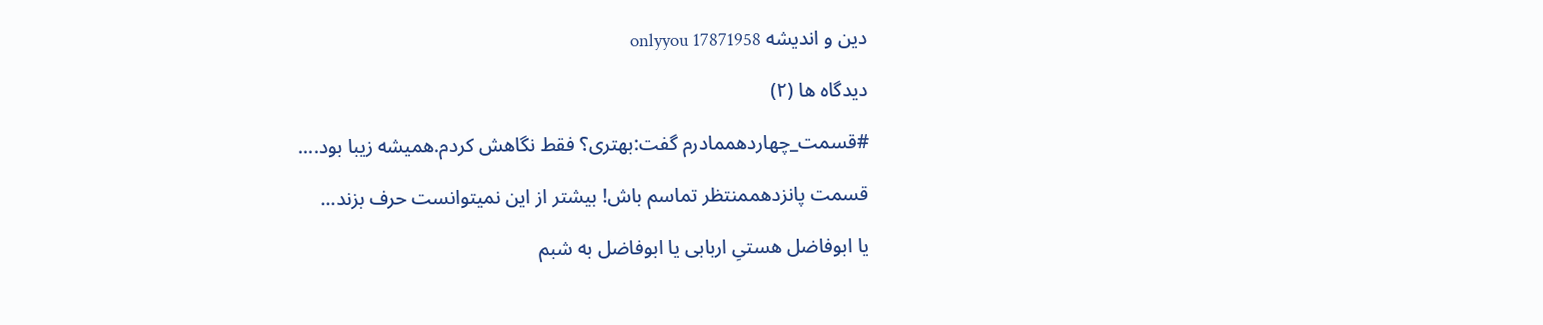دین و اندیشه onlyyou 17871958

دیدگاه ها (۲)

#قسمت_چهاردهممادرم گفت:بهتری؟ فقط نگاهش کردم.همیشه زیبا بود....

قسمت پانزدهممنتظر تماسم باش! بیشتر از این نمیتوانست حرف بزند...

یا ابوفاضل هستیِ اربابی یا ابوفاضل به شبم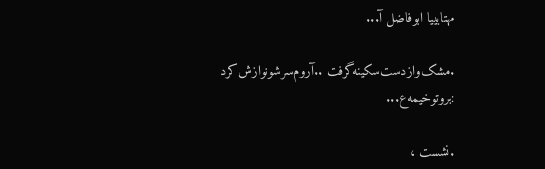مهتابییا ابوفاضل آ...

.مشک‌و‌از‌دست‌سکینه‌گرفت ..آروم‌سرشو‌نوازش‌کرد :برو‌توخیمه‌ع...

.نشست ،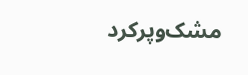مشک‌و‌پر‌کرد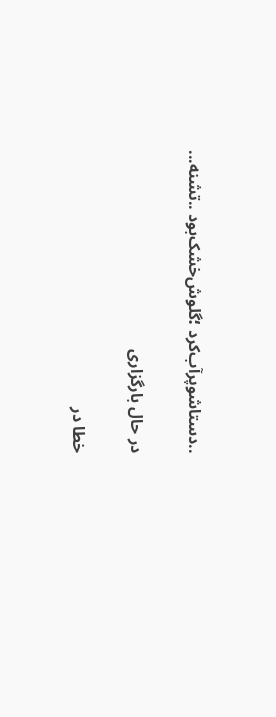..دستاشو‌پر‌آب‌کرد ؛گلوش‌خشک‌بود ..تشنه...

در حال بارگزاری

خطا در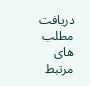دریافت مطلب های مرتبط